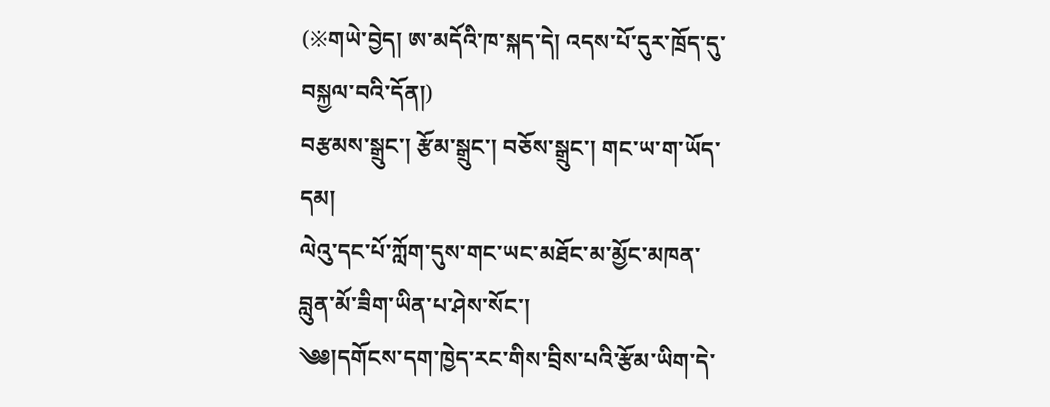(※གཡེ་བྱེད། ཨ་མདོའི་ཁ་སྐད་དེ། འདས་པོ་དུར་ཁྲོད་དུ་བསྐྱལ་བའི་དོན།)
བརྩམས་སྒྲུང་། རྩོམ་སྒྲུང་། བཅོས་སྒྲུང་། གང་ཡ་ག་ཡོད་དམ།
ལེའུ་དང་པོ་ཀློག་དུས་གང་ཡང་མཐོང་མ་མྱོང་མཁན་བླུན་མོ་ཟིག་ཡིན་པ་ཤེས་སོང་།
༄༅།དགོངས་དག་ཁྱེད་རང་གིས་བྲིས་པའི་རྩོམ་ཡིག་དེ་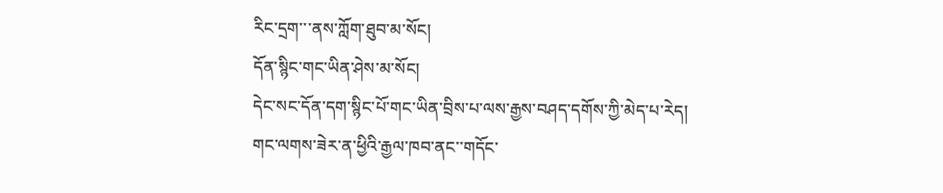རིང་དྲག་་་ནས་ཀློག་ཐུབ་མ་སོང།
དོན་སྙིང་གང་ཡིན་ཤེས་མ་སོང།
དེང་སང་དོན་དག་སྙིང་པོ་གང་ཡིན་བྲིས་པ་ལས་རྒྱས་བཤད་དགོས་ཀྱི་མེད་པ་རེད།
གང་ལགས་ཟེར་ན་ཕྱིའི་རྒྱལ་ཁབ་ནང་་གདོང་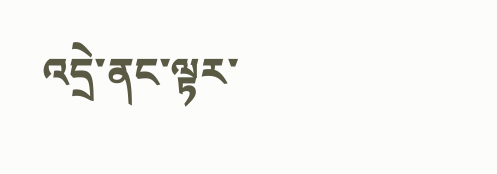འདྲེ་ནང་ལྟར་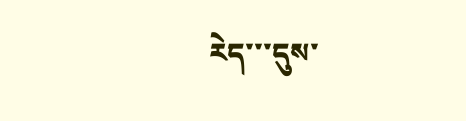རེད་་་དུས་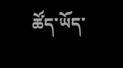ཚོད་ཡོད་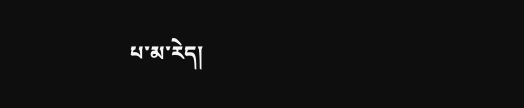པ་མ་རེད།